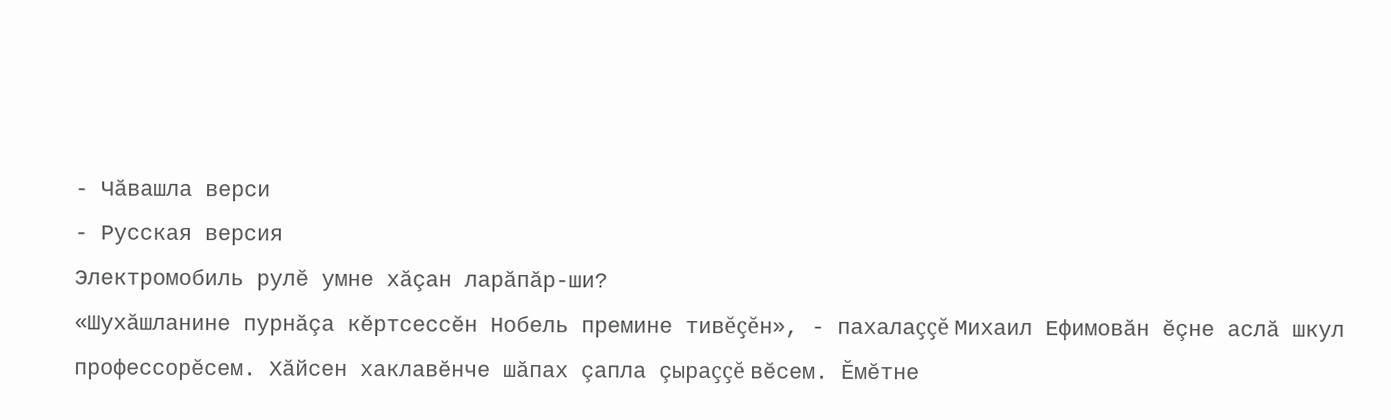- Чăвашла верси
- Русская версия
Электромобиль рулĕ умне хăçан ларăпăр-ши?
«Шухăшланине пурнăçа кĕртсессĕн Нобель премине тивĕçĕн», - пахалаççĕ Михаил Ефимовăн ĕçне аслă шкул профессорĕсем. Хăйсен хаклавĕнче шăпах çапла çыраççĕ вĕсем. Ĕмĕтне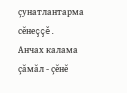çунатлантарма сĕнеççĕ. Анчах калама çăмăл - çĕнĕ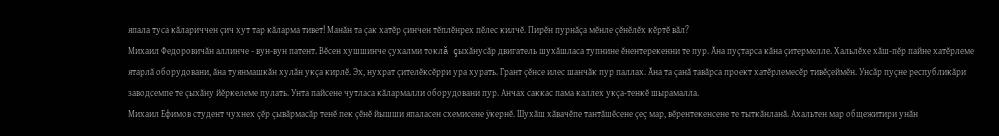япала туса кăлариччен çич хут тар кăларма тивет! Манăн та çак хатĕр çинчен тĕплĕнрех пĕлес килчĕ. Пирĕн пурнăçа мĕнле çĕнĕлĕх кĕртĕ вăл?
Михаил Федоровичăн аллинче - вун-вун патент. Вĕсен хушшинче çухалми токлă çыхăнусăр двигатель шухăшласа тупнине ĕнентерекенни те пур. Ăна пуçтарса кăна çитермелле. Хальлĕхе хăш-пĕр пайне хатĕрлеме ятарлă оборудовани, ăна туянмашкăн хулăн укçа кирлĕ. Эх, нухрат çителĕксĕрри ура хурать. Грант çĕнсе илес шанчăк пур паллах. Ăна та çанă тавăрса проект хатĕрлемесĕр тивĕçеймĕн. Унсăр пуçне республикăри заводсемпе те çыхăну йĕркелеме пулать. Унта пайсене чутласа кăлармалли оборудовани пур. Анчах саккас пама каллех укçа-тенкĕ шырамалла.
Михаил Ефимов студент чухнех çĕр çывăрмасăр тенĕ пек çĕнĕ йышши япаласен схемисене ÿкернĕ. Шухăш хăвачĕпе тантăшĕсене çеç мар, вĕрентекенсене те тыткăнланă. Ахальтен мар общежитири унăн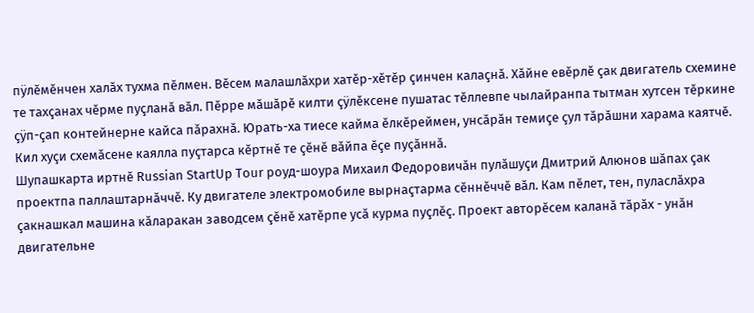пÿлĕмĕнчен халăх тухма пĕлмен. Вĕсем малашлăхри хатĕр-хĕтĕр çинчен калаçнă. Хăйне евĕрлĕ çак двигатель схемине те тахçанах чĕрме пуçланă вăл. Пĕрре мăшăрĕ килти çÿлĕксене пушатас тĕллевпе чылайранпа тытман хутсен тĕркине çÿп-çап контейнерне кайса пăрахнă. Юрать-ха тиесе кайма ĕлкĕреймен, унсăрăн темиçе çул тăрăшни харама каятчĕ. Кил хуçи схемăсене каялла пуçтарса кĕртнĕ те çĕнĕ вăйпа ĕçе пуçăннă.
Шупашкарта иртнĕ Russian StartUp Tour роуд-шоура Михаил Федоровичăн пулăшуçи Дмитрий Алюнов шăпах çак проектпа паллаштарнăччĕ. Ку двигателе электромобиле вырнаçтарма сĕннĕччĕ вăл. Кам пĕлет, тен, пуласлăхра çакнашкал машина кăларакан заводсем çĕнĕ хатĕрпе усă курма пуçлĕç. Проект авторĕсем каланă тăрăх - унăн двигательне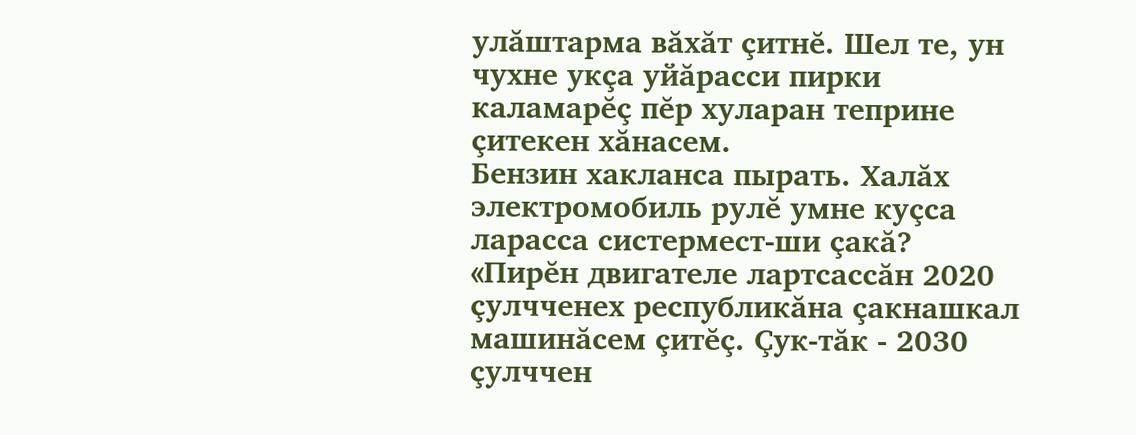улăштарма вăхăт çитнĕ. Шел те, ун чухне укçа уйăрасси пирки каламарĕç пĕр хуларан теприне çитекен хăнасем.
Бензин хакланса пырать. Халăх электромобиль рулĕ умне куçса ларасса систермест-ши çакă? «Пирĕн двигателе лартсассăн 2020 çулчченех республикăна çакнашкал машинăсем çитĕç. Çук-тăк - 2030 çулччен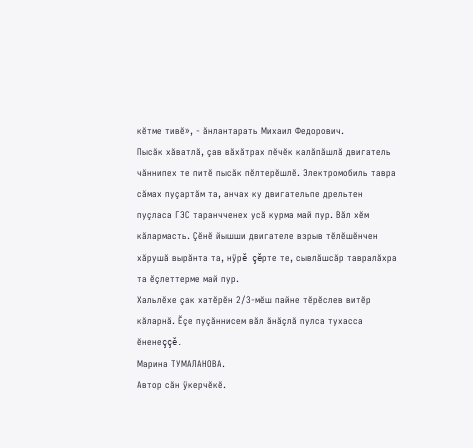кĕтме тивĕ», - ăнлантарать Михаил Федорович.
Пысăк хăватлă, çав вăхăтрах пĕчĕк калăпăшлă двигатель чăннипех те питĕ пысăк пĕлтерĕшлĕ. Электромобиль тавра сăмах пуçартăм та, анчах ку двигательпе дрельтен пуçласа ГЭС таранчченех усă курма май пур. Вăл хĕм кăлармасть. Çĕнĕ йышши двигателе взрыв тĕлĕшĕнчен хăрушă вырăнта та, нÿрĕ çĕрте те, сывлăшсăр тавралăхра та ĕçлеттерме май пур.
Хальлĕхе çак хатĕрĕн 2/3-мĕш пайне тĕрĕслев витĕр кăларнă. Ĕçе пуçăннисем вăл ăнăçлă пулса тухасса ĕненеççĕ.
Марина ТУМАЛАНОВА.
Автор сăн ÿкерчĕкĕ.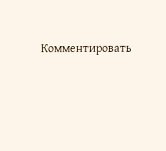Комментировать